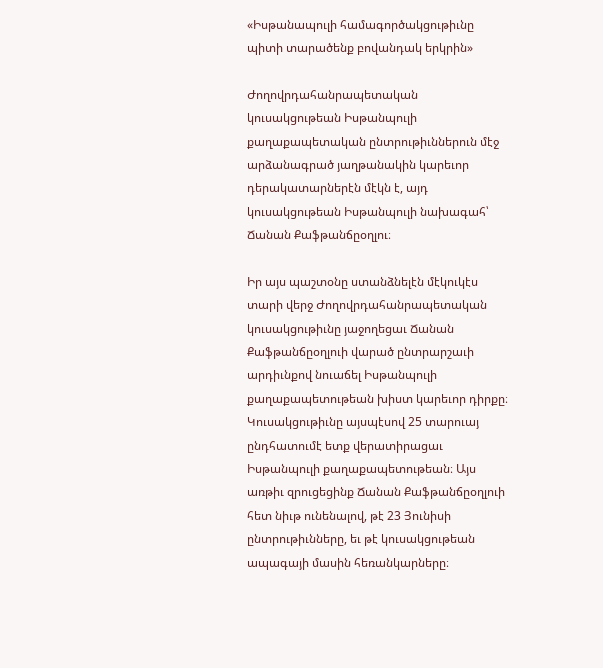«Իսթանապուլի համագործակցութիւնը պիտի տարածենք բովանդակ երկրին»

Ժողովրդահանրապետական կուսակցութեան Իսթանպուլի քաղաքապետական ընտրութիւններուն մէջ արձանագրած յաղթանակին կարեւոր դերակատարներէն մէկն է, այդ կուսակցութեան Իսթանպուլի նախագահ՝ Ճանան Քաֆթանճըօղլու։

Իր այս պաշտօնը ստանձնելէն մէկուկէս տարի վերջ Ժողովրդահանրապետական կուսակցութիւնը յաջողեցաւ Ճանան Քաֆթանճըօղլուի վարած ընտրարշաւի արդիւնքով նուաճել Իսթանպուլի քաղաքապետութեան խիստ կարեւոր դիրքը։ Կուսակցութիւնը այսպէսով 25 տարուայ ընդհատումէ ետք վերատիրացաւ Իսթանպուլի քաղաքապետութեան։ Այս առթիւ զրուցեցինք Ճանան Քաֆթանճըօղլուի հետ նիւթ ունենալով, թէ 23 Յունիսի ընտրութիւնները, եւ թէ կուսակցութեան ապագայի մասին հեռանկարները։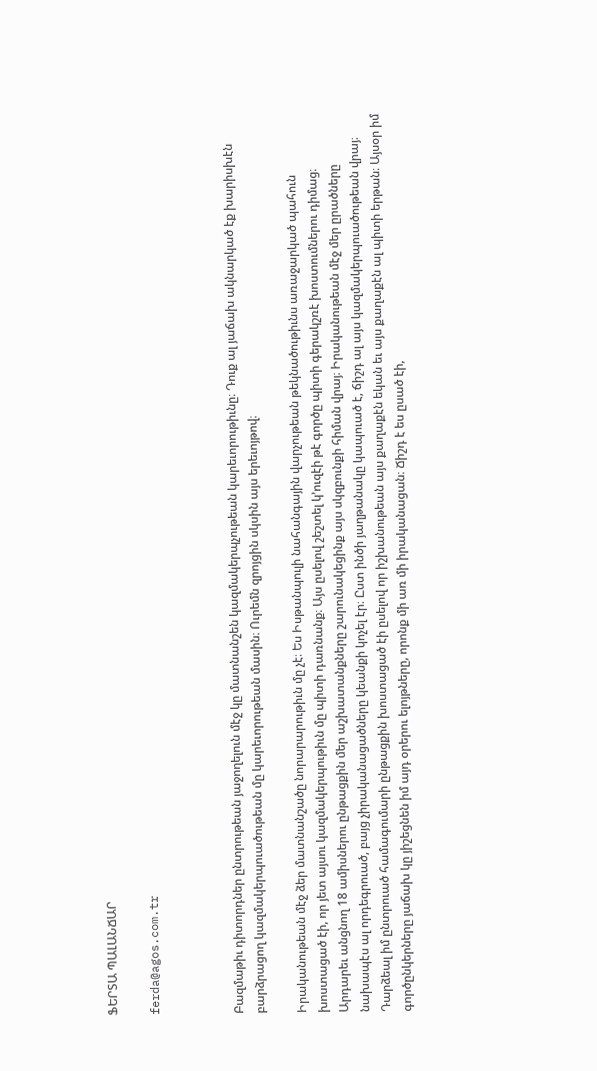ՖԵՐՏԱ ՊԱԼԱՆՃԱՐ

ferda@agos.com.tr



Բազմաթիւ դիտորդներ ընտրութեան յաջողելուն մէջ կը մատնանշեն կազմակերպչութեան կարեւորութիւնը։ Դուք ալ յաճախ ակնարկած էք խարիսխէն բարձրացող կազմակերպուածութեան մը կարեւորութեան մասին։ Ուրեմն զրոյցին սկսին այս երեւոյթով։

Իրականութեան մէջ ձեր մատնանշածը նորարարութիւն մը չէ։ Ես Իսթանպուլի նահանգային վարչութեան թեկնածութիւնս առաջարկած պահուն խոստացած էի, որ յետ այսու կազմակերպութիւն մը պիտի դառնանք։ Այս ըսելով շեշտել կ՚ուզէի թէ գործը պիտի գերակշռէ խոստումներու դիմաց։ Արդարեւ անցնող 18 ամիսներու ընթացքին մեր աշխատանքները շարունակեցինք այս սկզբունքի հիման վրայ։ Իրականութեան մէջ մեր ըրածները նախապէս ալ որդեգրուած, բայց չիրականացածները կեանքի կոչել էր։ Ըստ ինծի յաղթանակը կապուած է, ճիշդ ալ այս կազմակերպուածութեան վրայ։ Դարձեալ իմ ընտրուած համագումարի ընթացքին խոստացած էի ըսելով որ իշխանութեան այս քաղաքէն եկան եւ այս քաղաքէն ալ պիտի երթան։ Այսօր իմ գործընկերները յաճախ կը յիշեցնեն իմ այդ օրերու ելոյթները, որոնք մի առ մի իրականացան։ Ճիշդ է ես ըսած էի,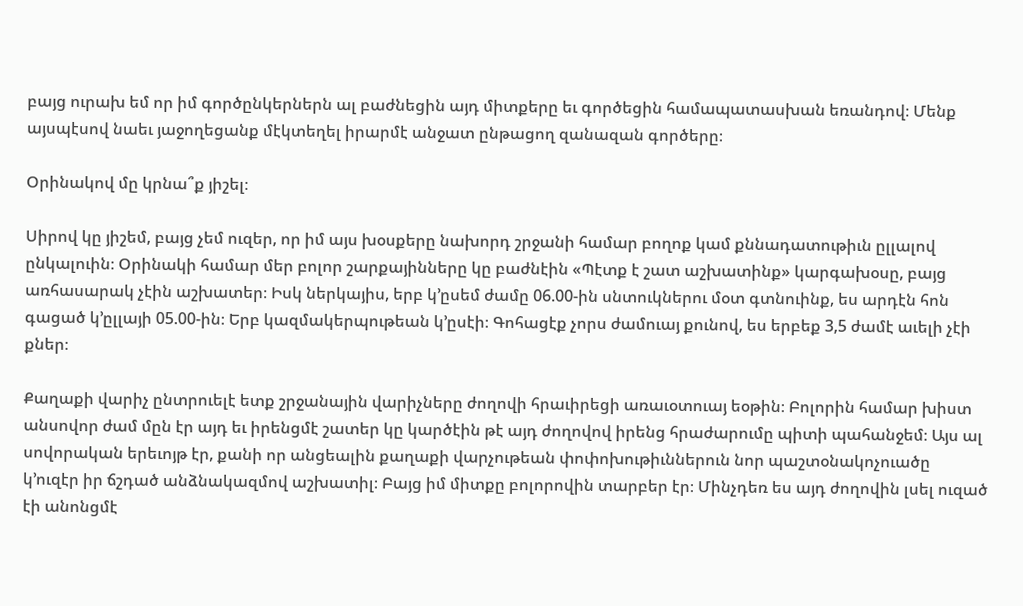բայց ուրախ եմ որ իմ գործընկերներն ալ բաժնեցին այդ միտքերը եւ գործեցին համապատասխան եռանդով։ Մենք այսպէսով նաեւ յաջողեցանք մէկտեղել իրարմէ անջատ ընթացող զանազան գործերը։

Օրինակով մը կրնա՞ք յիշել։

Սիրով կը յիշեմ, բայց չեմ ուզեր, որ իմ այս խօսքերը նախորդ շրջանի համար բողոք կամ քննադատութիւն ըլլալով ընկալուին։ Օրինակի համար մեր բոլոր շարքայինները կը բաժնէին «Պէտք է շատ աշխատինք» կարգախօսը, բայց առհասարակ չէին աշխատեր։ Իսկ ներկայիս, երբ կ՚ըսեմ ժամը 06.00-ին սնտուկներու մօտ գտնուինք, ես արդէն հոն գացած կ՚ըլլայի 05.00-ին։ Երբ կազմակերպութեան կ՚ըսէի։ Գոհացէք չորս ժամուայ քունով, ես երբեք 3,5 ժամէ աւելի չէի քներ։

Քաղաքի վարիչ ընտրուելէ ետք շրջանային վարիչները ժողովի հրաւիրեցի առաւօտուայ եօթին։ Բոլորին համար խիստ անսովոր ժամ մըն էր այդ եւ իրենցմէ շատեր կը կարծէին թէ այդ ժողովով իրենց հրաժարումը պիտի պահանջեմ։ Այս ալ սովորական երեւոյթ էր, քանի որ անցեալին քաղաքի վարչութեան փոփոխութիւններուն նոր պաշտօնակոչուածը կ՚ուզէր իր ճշդած անձնակազմով աշխատիլ։ Բայց իմ միտքը բոլորովին տարբեր էր։ Մինչդեռ ես այդ ժողովին լսել ուզած էի անոնցմէ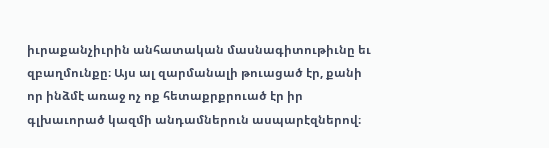իւրաքանչիւրին անհատական մասնագիտութիւնը եւ զբաղմունքը։ Այս ալ զարմանալի թուացած էր, քանի որ ինձմէ առաջ ոչ ոք հետաքրքրուած էր իր գլխաւորած կազմի անդամներուն ասպարէզներով։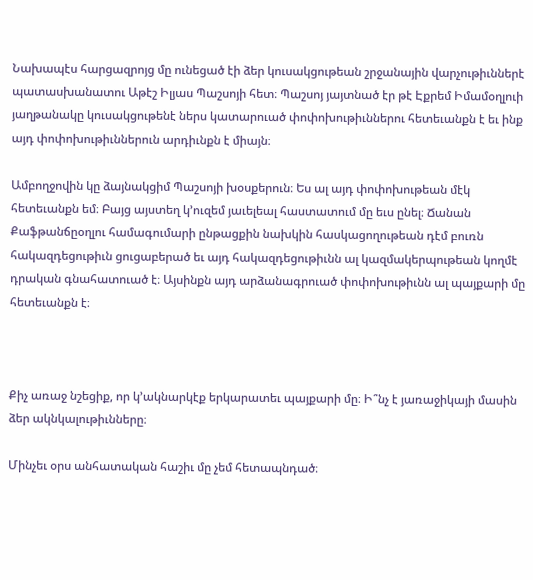Նախապէս հարցազրոյց մը ունեցած էի ձեր կուսակցութեան շրջանային վարչութիւններէ պատասխանատու Աթէշ Իլյաս Պաշսոյի հետ։ Պաշսոյ յայտնած էր թէ Էքրեմ Իմամօղլուի յաղթանակը կուսակցութենէ ներս կատարուած փոփոխութիւններու հետեւանքն է եւ ինք այդ փոփոխութիւններուն արդիւնքն է միայն։

Ամբողջովին կը ձայնակցիմ Պաշսոյի խօսքերուն։ Ես ալ այդ փոփոխութեան մէկ հետեւանքն եմ։ Բայց այստեղ կ՚ուզեմ յաւելեալ հաստատում մը եւս ընել։ Ճանան Քաֆթանճըօղլու համագումարի ընթացքին նախկին հասկացողութեան դէմ բուռն հակազդեցութիւն ցուցաբերած եւ այդ հակազդեցութիւնն ալ կազմակերպութեան կողմէ դրական գնահատուած է։ Այսինքն այդ արձանագրուած փոփոխութիւնն ալ պայքարի մը հետեւանքն է։



Քիչ առաջ նշեցիք, որ կ՚ակնարկէք երկարատեւ պայքարի մը։ Ի՞նչ է յառաջիկայի մասին ձեր ակնկալութիւնները։

Մինչեւ օրս անհատական հաշիւ մը չեմ հետապնդած։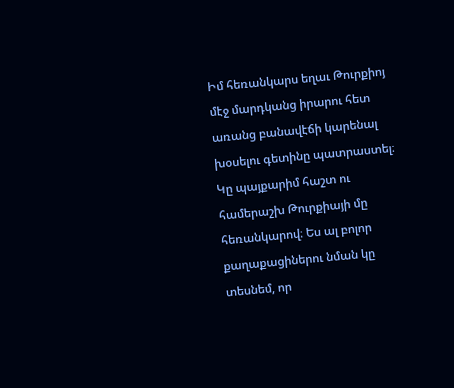Իմ հեռանկարս եղաւ Թուրքիոյ մէջ մարդկանց իրարու հետ առանց բանավէճի կարենալ խօսելու գետինը պատրաստել։ Կը պայքարիմ հաշտ ու համերաշխ Թուրքիայի մը հեռանկարով։ Ես ալ բոլոր քաղաքացիներու նման կը տեսնեմ, որ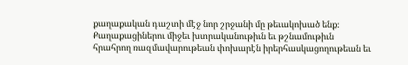քաղաքական դաշտի մէջ նոր շրջանի մը թեւակոխած ենք։ Քաղաքացիներու միջեւ խտրականութիւն եւ թշնամութիւն հրահրող ռազմավարութեան փոխարէն իրերհասկացողութեան եւ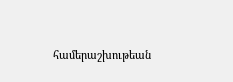համերաշխութեան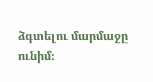ձգտելու մարմաջը ունիմ։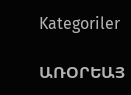Kategoriler

ԱՌՕՐԵԱՅ